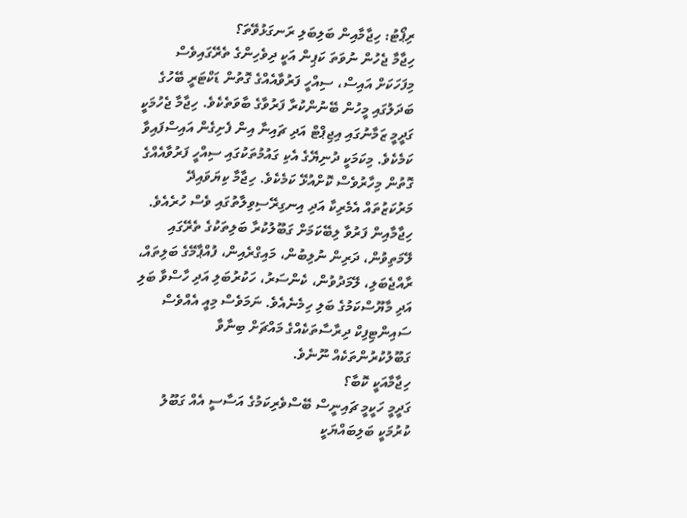ރިޕޯޓު: ހިޖާމާއިން ބަލިބަލި ރަނގަޅުވޭތަ؟
ހިޖާމާ ޖެހުން ނުވަތަ ކަޕިން އަކީ ދިވެހިންގެ ތެރޭގައިވެސް މިފަހަކަށް އައިސް، ސިއްހީ ފަރުވާއެއްގެ ގޮތުން ޑަކްޓަރީ ބޭހުގެ ބަދަލުގައި މީހުން ބޭނުންކުރާ ފަރުވާގެ ބާވަތެކެވެ. ހިޖާމާ ޖެހުމަކީ ގަދީމީ ޒަމާނުގައި އިޖިޕްޓް އަދި ޗައިނާ އިން ފެށިގެން އައިސްފައިވާ ކަމެކެވެ. މިކަމަކީ ދުނިޔޭގެ އެކި ގައުމުތަކުގައި ސިއްހީ ފަރުވާއެއްގެ ގޮތުން މިހާރުވެސް ކޮށްއުޅޭ ކަމެކެވެ. ހިޖާމާ ކިޔަވައިދޭ މަރުކަޒުތައް އެމެރިކާ އަދި އިނގިރޭސިވިލާތުގައި ވެސް ހުރެއެވެ.
ހިޖާމާއިން ފަރުވާ ލިބޭކަމަށް ގަބޫލުކުރާ ބަލިތަކުގެ ތެރޭގައި ލޭމަތިވުން، ދަރިން ނުލިބުން، މައިގްރެއިން، ފުއްޕާމޭގެ ބަލިތައް، ރާއްޖެބަލި، ލޭމަދުވުން، ކެންސަރު، ހަކުރުބަލި އަދި ހާސްވާ ބަލި އަދި މާޔޫސްކަމުގެ ބަލި ހިމެނެއެވެ. ނަމަވެސް މިއީ އެއްވެސް ސައިންޓިފިކް ދިރާސާތަކެއްގެ މައްޗަށް ބިނާވާ ގަބޫލުކުރުންތަކެއް ނޫނެވެ.
ހިޖާމާއަކީ ކޮބާ؟
ގަދީމީ ހަކީމީ ޗައިނީސް ބޭސްވެރިކަމުގެ އަސާސީ އެއް ގަބޫލު ކުރުމަކީ ބަލިބައްޔަކީ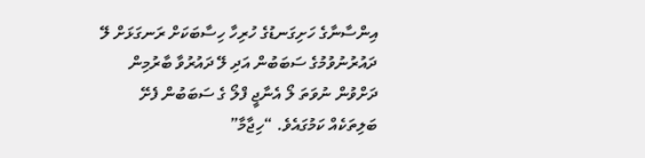އިންސާނާގެ ހަށިގަނޑުގެ ހުރިހާ ހިސާބަކަށް ރަނގަޅަށް ލޭ ދައުރުނުވުމުގެ ސަބަބުން އަދި ލޭ ދައުރުވާ ބާރުމިން ދަށްވުން ނުވަތަ ލޯ އެނާޖީ ފްލޯ ގެ ސަބަބުން ފެށޭ ބަލިތަކެއް ކަމުގައެވެ. “ހިޖާމާ”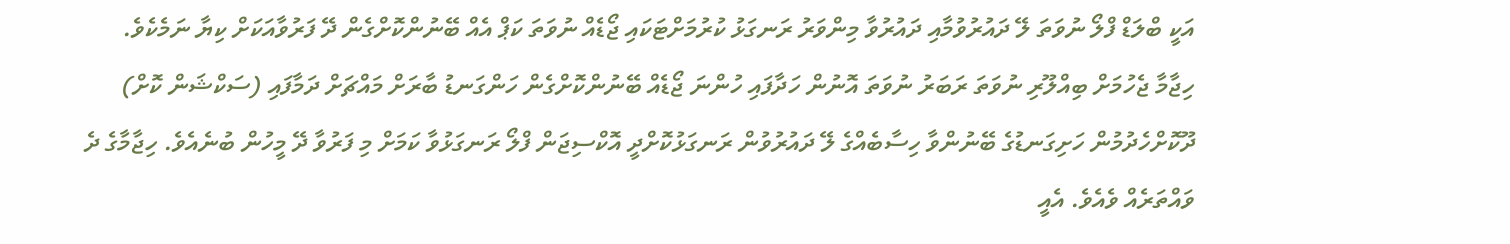އަކީ ބްލަޑް ފްލޯ ނުވަތަ ލޭ ދައުރުވުމާއި ދައުރުވާ މިންވަރު ރަނގަޅު ކުރުމަށްޓަކައި ޖޯޑެއް ނުވަތަ ކަޕް އެއް ބޭނުންކޮށްގެން ދޭ ފަރުވާއަކަށް ކިޔާ ނަމެކެވެ.
ހިޖާމާ ޖެހުމަށް ބިއްލޫރި ނުވަތަ ރަބަރު ނުވަތަ އޮނުން ހަދާފައި ހުންނަ ޖޯޑެއް ބޭނުންކޮށްގެން ހަންގަނޑު ބާރަށް މައްޗަށް ދަމާފައި (ސަކްޝަން ކޮށް) ދޫކޮށްހެދުމުން ހަށިގަނޑުގެ ބޭނުންވާ ހިސާބެއްގެ ލޭ ދައުރުވުން ރަނގަޅުކޮށްދީ އޮކްސިޖަން ފްލޯ ރަނގަޅުވާ ކަމަށް މި ފަރުވާ ދޭ މީހުން ބުނެއެވެ. ހިޖާމާގެ ދެ ވައްތަރެއް ވެއެވެ. އެއީ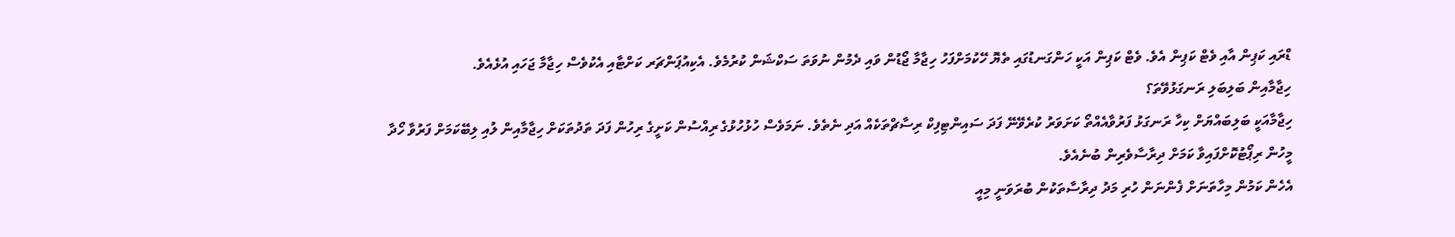ޑްރައި ކަޕިން އާއި ވެޓް ކަޕިން އެވެ. ވެޓް ކަޕިން އަކީ ހަންގަނޑުގައި ތެޔޮ ހޭކުމަށްފަހު ހިޖާމާ ޖޯޑުން ވައި ދެމުން ނުވަތަ ސަކްޝަން ކުރުމެވެ. އެކިއުޕަންޗަރ ކަށްޓާއި އެކުވެސް ހިޖާމާ ޖަހައި އުޅެއެވެ.
ހިޖާމާއިން ބަލިބަލި ރަނގަޅުވޭތަ؟
ހިޖާމާއަކީ ބަލިބައްޔަށް ކިހާ ރަނގަޅު ފަރުވާއެއްތޯ ކަށަވަރު ކުރެވޭނޭ ފަދަ ސައިންޓިފިކް ރިސާޗްތަކެއް އަދި ނެތެވެ. ނަމަވެސް ހުޅުހުޅުގެ ރިއްސުން ކަށީގެ ރިހުން ފަދަ ތަދުތަކަށް ހިޖާމާއިން ލުއި ލިބޭކަމަށް ފަރުވާ ހޯދާ މީހުން ރިޕޯޓުކޮށްފައިވާ ކަމަށް ދިރާސާވެރިން ބުނެއެވެ.
އެހެން ކަމުން މިހާތަނަށް ފެންނަން ހުރި މަދު ދިރާސާތަކުން ބުރަވަނީ މިއީ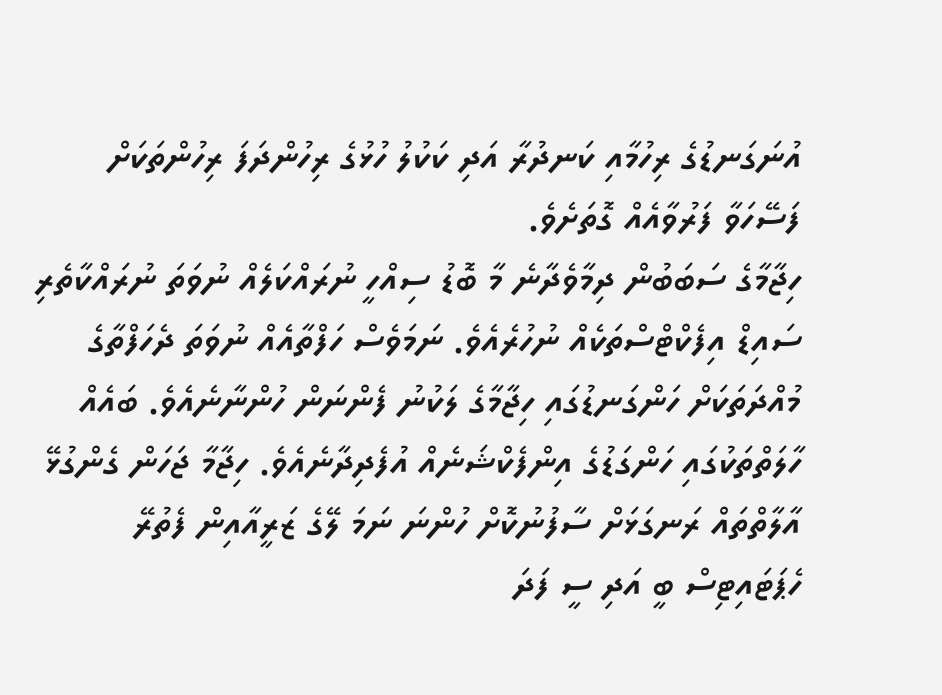އުނަގަނޑުގެ ރިހުމާއި ކަނދުރާ އަދި ކަކުލު ހުޅުގެ ރިހުންދަފަ ރިހުންތަކަށް ފަސޭހަވާ ފަރުވާއެއް ގޮތަށެވެ.
ހިޖާމާގެ ސަބަބުން ދިމާވެދާނެ މާ ބޮޑު ސިއްހީ ނުރައްކަލެއް ނުވަތަ ނުރައްކާތެރި ސައިޑް އިފެކްޓްސްތަކެއް ނުހުރެއެވެ. ނަމަވެސް ހަފްތާއެއް ނުވަތަ ދެހަފްތާގެ މުއްދަތަކަށް ހަންގަނޑުގައި ހިޖާމާގެ ލަކުނު ފެންނަން ހުންނާނެއެވެ. ބައެއް ހާލަތްތަކުގައި ހަންގަޑުގެ އިންފެކްޝަނެއް އުފެދިދާނެއެވެ. ހިޖާމާ ޖަހަން ގެންގުޅޭ އާލާތްތައް ރަނގަޅަށް ސާފުނުކޮށް ހުންނަ ނަމަ ލޭގެ ޒަރީއާއިން ފެތުރޭ ހެޕަޓައިޓިސް ބީ އަދި ސީ ފަދަ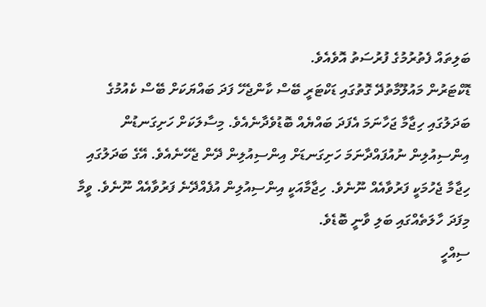ބަލިތައް ފެތުރުމުގެ ފުރުސަތު އޮވެއެވެ.
ޑޮކްޓަރުން މައުލޫމާތުދޭ ގޮތުގައި ޑަކްޓަރީ ބޭސް ކާންޖެހޭ ފަދަ ބައްޔަކަށް ބޭސް ކެއުމުގެ ބަދަލުގައި ހިޖާމާ ޖަހާނަމަ އެފަދަ ބައްޔެއް ބޮޑުވެދާނެއެވެ. މިސާލަކަށް ހަށިގަނޑުން އިންސިއުލިން ނުއުފައްދާނަމަ ހަށިގަނޑަށް އިންސިއުލިން ދޭން ޖެހޭނެއެވެ. އޭގެ ބަދަލުގައި ހިޖާމާ ޖެހުމަކީ ފަރުވާއެއް ނޫނެވެ. ހިޖާމާއަކީ އިންސިއުލިން އުފެއްދޭނެ ފަރުވާއެއް ނޫނެވެ. ވީމާ މިފަދަ ހާލަތެއްގައި ބަލި ވާނީ ބޮޑެވެ.
ސިއްހީ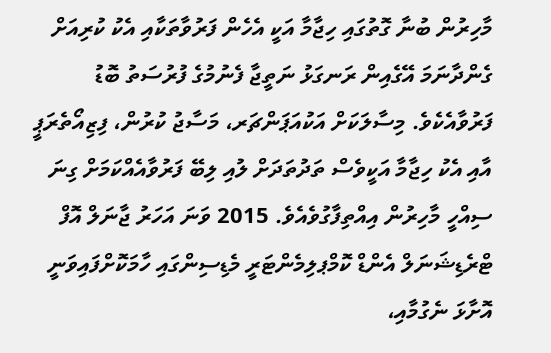މާހިރުން ބުނާ ގޮތުގައި ހިޖާމާ އަކީ އެހެން ފަރުވާތަކާއި އެކު ކުރިއަށް ގެންދާނަމަ އޭގެއިން ރަނގަޅު ނަތީޖާ ފެނުމުގެ ފުރުސަތު ބޮޑު ފަރުވާއެކެވެ. މިސާލަކަށް އަކުއަޕަންޗަރ، މަސާޖު ކުރުން، ފިޒިއޯތެރަޕީ އާއި އެކު ހިޖާމާ އަކީވެސް ތަދުތަދަށް ލުއި ލިބޭ ފަރުވާއެއްކަމަށް ގިނަ ސިއްހީ މާހިރުން އިއްތިފާގުވެއެވެ. 2015 ވަނަ އަހަރު ޖާނަލް އޮފް ޓްރެޑިޝަނަލް އެންޑް ކޮމްޕލިމެންޓަރީ މެޑިސިންގައި ހާމަކޮށްފައިވަނީ އޮށާޅަ ނެގުމާއި،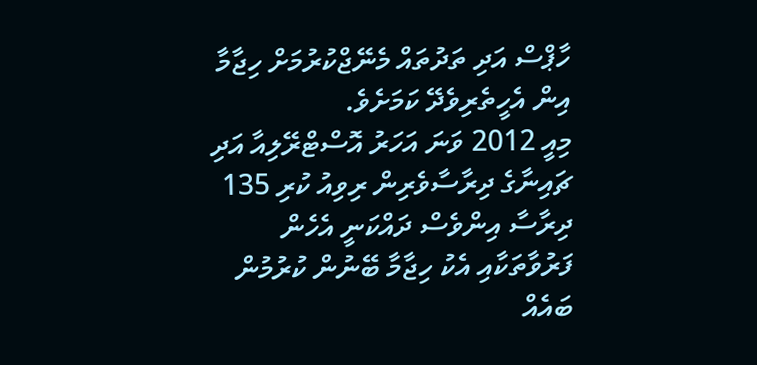ހާޕްސް އަދި ތަދުތައް މެނޭޖްކުރުމަށް ހިޖާމާ އިން އެހީތެރިވެދޭ ކަމަށެވެ.
މިއީ 2012 ވަނަ އަހަރު އޮސްޓްރޭލިއާ އަދި ޗައިނާގެ ދިރާސާވެރިން ރިވިއު ކުރި 135 ދިރާސާ އިންވެސް ދައްކަނީ އެހެން ފަރުވާތަކާއި އެކު ހިޖާމާ ބޭނުން ކުރުމުން ބައެއް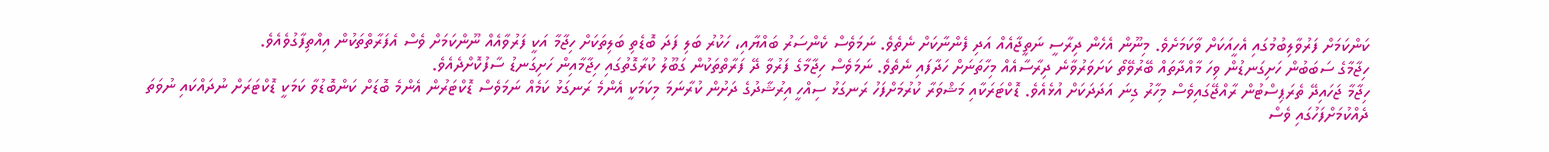ކަންކަމަށް ފަރުވާލިބުމުގައި އެހީއަކަށް ވާކަމަށެވެ. މިނޫން އެހެން ދިރާސީ ނަތީޖާއެއް އަދި ފެންނާކަށް ނެތެވެ. ނަމަވެސް ކެންސަރު ބައްޔާއި، ހަކުރު ބަލި ފަދަ ބޮޑެތި ބަލިތަކަށް ހިޖާމާ އަކީ ފަރުވާއެއް ނޫންކަމަށް ވެސް އެފަރާތްތަކުން އިއްތިފާގުވެއެވެ.
ހިޖާމާގެ ސަބަބުން ހަށިގަނޑުން ވިހަ މާއްދާތައް ބޭރުވޭތޯ ކަށަވަރުވާނެ ދިރާސާއެއް މިހާތަނަށް ހަދާފައި ނެތެވެ. ނަމަވެސް ހިޖާމާގެ ފަރުވާ ދޭ ފަރާތްތަކުން ގަބޫލު ކުރާގޮތުގައި ހިޖާމާއިން ހަށިގަނޑު ސާފުކޮށްދެއެވެ.
ހިޖާމާ ޖަހައިދޭ ތެރަޕިސްޓުން ރާއްޖޭގައިވެސް މިހާރު ގިނަ އަދަދަކަށް އުޅެއެވެ. ޑޮކްޓަރަކާއި މަޝްވަރާ ކުރުމަށްފަހު ރަނގަޅު ސިއްހީ އިރުޝާދުގެ ދަށުން ކުރާނަމަ މިކަމަކީ އެންމެ ރަނގަޅު ކަމެއް ނަމަވެސް ޑޮކްޓަރުން އެންމެ ބޮޑަށް ކަންބޮޑުވާ ކަމަކީ ޑޮކްޓަރަށް ނުދައްކައި ނުވަތަ ދެއްކުމަށްފަހުގައި ވެސް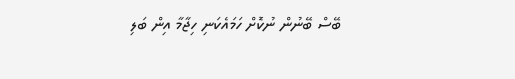ބޭސް ބޭނުން ނުކޮށް ހަމައެކަނި ހިޖާމާ އިން ބަލި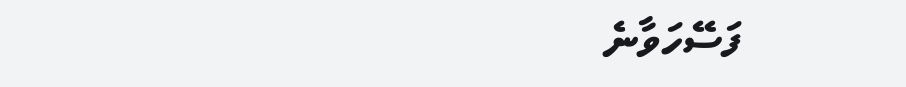ފަސޭހަވާނެ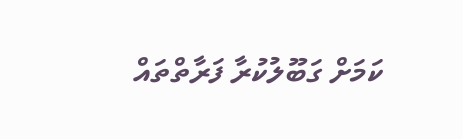ކަމަށް ގަބޫލުކުރާ ފަރާތްތައް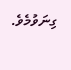ގިނަވުމެވެ.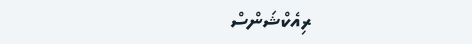ރިއެކްޝަންސް